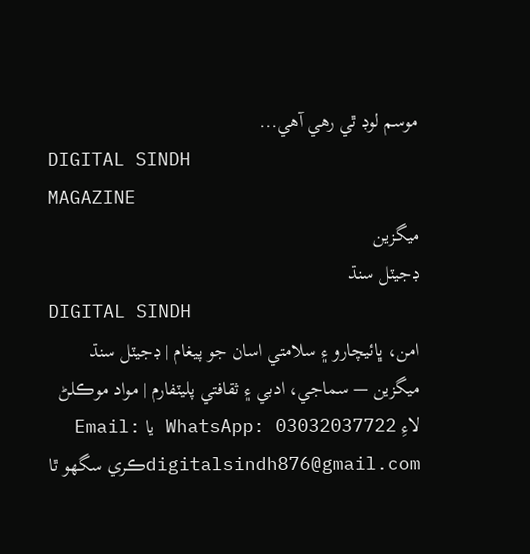موسم لوڊ ٿي رهي آهي...
DIGITAL SINDH
MAGAZINE
ميگزين
ڊجيٽل سنڌ
DIGITAL SINDH
امن، ڀائيچارو ۽ سلامتي اسان جو پيغام | ڊجيٽل سنڌ ميگزين — سماجي، ادبي ۽ ثقافتي پليٽفارم | مواد موڪلڻ لاءِ WhatsApp: 03032037722 يا Email: digitalsindh876@gmail.comڪري سگهو ٿا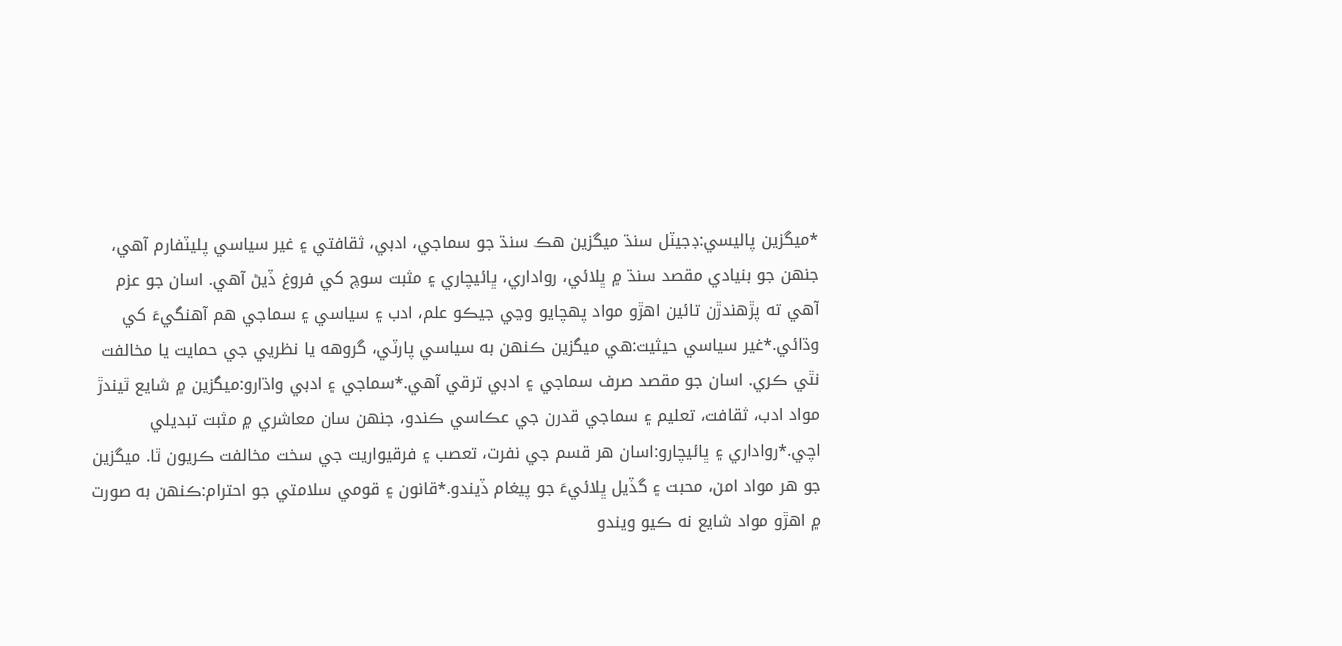*ميگزين پاليسي:ڊجيٽل سنڌ ميگزين هڪ سنڌ جو سماجي، ادبي، ثقافتي ۽ غير سياسي پليٽفارم آهي، جنهن جو بنيادي مقصد سنڌ ۾ ڀلائي، رواداري، ڀائيچاري ۽ مثبت سوچ کي فروغ ڏيڻ آهي. اسان جو عزم آهي ته پڙهندڙن تائين اهڙو مواد پهچايو وڃي جيڪو علم، ادب ۽ سياسي ۽ سماجي هم آهنگيءَ کي وڌائي.*غير سياسي حيثيت:هي ميگزين ڪنهن به سياسي پارٽي، گروهه يا نظريي جي حمايت يا مخالفت نٿي ڪري. اسان جو مقصد صرف سماجي ۽ ادبي ترقي آهي.*سماجي ۽ ادبي واڌارو:ميگزين ۾ شايع ٿيندڙ مواد ادب، ثقافت، تعليم ۽ سماجي قدرن جي عڪاسي ڪندو، جنهن سان معاشري ۾ مثبت تبديلي اچي.*رواداري ۽ ڀائيچارو:اسان هر قسم جي نفرت، تعصب ۽ فرقيواريت جي سخت مخالفت ڪريون ٿا. ميگزين جو هر مواد امن، محبت ۽ گڏيل ڀلائيءَ جو پيغام ڏيندو.*قانون ۽ قومي سلامتي جو احترام:ڪنهن به صورت ۾ اهڙو مواد شايع نه ڪيو ويندو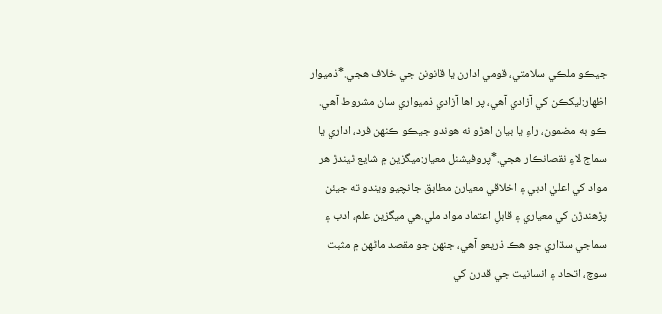جيڪو ملڪي سلامتي، قومي ادارن يا قانونن جي خلاف هجي.*ذميوار اظهار:ليکڪن کي آزادي آهي، پر اها آزادي ذميواري سان مشروط آهي. ڪو به مضمون، راءِ يا بيان اهڙو نه هوندو جيڪو ڪنهن فرد، اداري يا سماج لاءِ نقصانڪار هجي.*پروفيشنل معيار:ميگزين ۾ شايع ٿيندڙ هر مواد کي اعليٰ ادبي ۽ اخلاقي معيارن مطابق جانچيو ويندو ته جيئن پڙهندڙن کي معياري ۽ قابلِ اعتماد مواد ملي.هي ميگزين علم، ادب ۽ سماجي سڌاري جو هڪ ذريعو آهي، جنهن جو مقصد ماڻهن ۾ مثبت سوچ، اتحاد ۽ انسانيت جي قدرن کي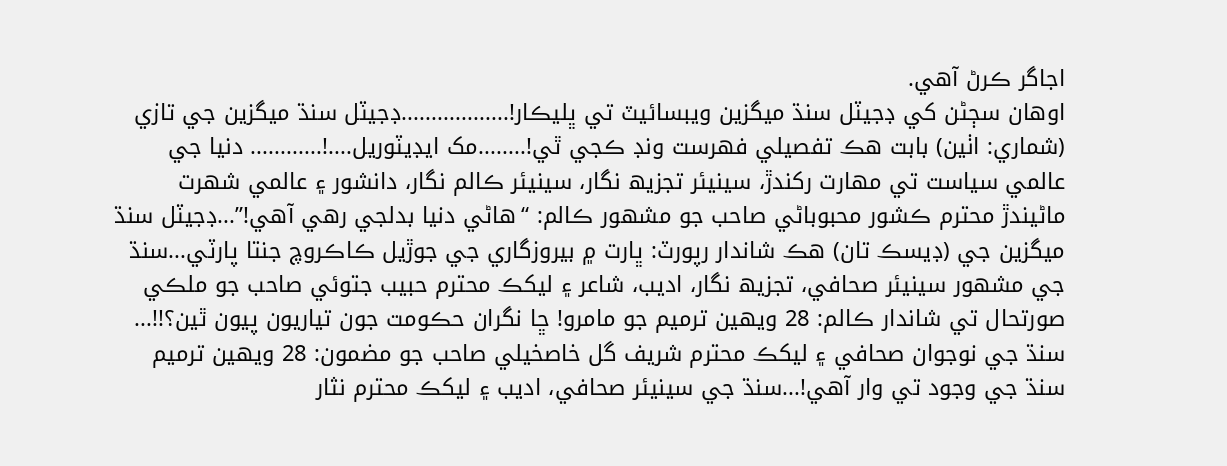اجاگر ڪرڻ آهي.
اوھان سڄڻن کي ڊجيٽل سنڌ ميگزين ويبسائيٽ تي ڀليڪار!..................ڊجيٽل سنڌ ميگزين جي تازي (شماري: اٺين) بابت ھڪ تفصيلي فھرست ونڊ ڪجي ٿي!........مک ايڊيٽوريل....!............ دنيا جي عالمي سياست تي مھارت رکندڙ، سينيئر تجزيھ نگار، سينيئر ڪالم نگار، دانشور ۽ عالمي شھرت ماڻيندڙ محترم ڪشور محبوباڻي صاحب جو مشھور ڪالم: “ھاڻي دنيا بدلجي رھي آھي!”...ڊجيٽل سنڌ ميگزين جي (ڊيسڪ تان) ھڪ شاندار رپورٽ: ڀارت ۾ بيروزگاري جي جوڙيل ڪاڪروچ جنتا پارٽي...سنڌ جي مشھور سينيئر صحافي، تجزيھ نگار، اديب، شاعر ۽ ليکڪ محترم حبيب جتوئي صاحب جو ملڪي صورتحال تي شاندار ڪالم: 28 ويھين ترميم جو مامرو! ڇا نگران حڪومت جون تياريون پيون ٿين؟!!... سنڌ جي نوجوان صحافي ۽ ليکڪ محترم شريف گل خاصخيلي صاحب جو مضمون: 28 ويھين ترميم سنڌ جي وجود تي وار آھي!...سنڌ جي سينيئر صحافي، اديب ۽ ليکڪ محترم نثار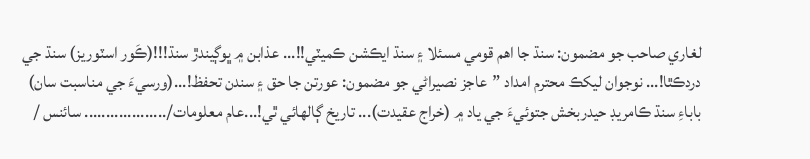لغاري صاحب جو مضمون: سنڌ جا اھم قومي مسئلا ۽ سنڌ ايڪشن ڪميٽي!!... عذابن ۾ ڀوڳيندڙ سنڌ!!!(ڪَور اسٽوريز) سنڌ جي دردڪٿا!... نوجوان ليکڪ محترم امداد ”عاجز نصيراڻي جو مضمون: عورتن جا حق ۽ سندن تحفظ!...(ورسيءَ جي مناسبت سان) باباءِ سنڌ ڪامريڊ حيدربخش جتوئيءَ جي ياد ۾ (خراج عقيدت)... تاريخ ڳالھائي ٿي!...عام معلومات/................... سائنس /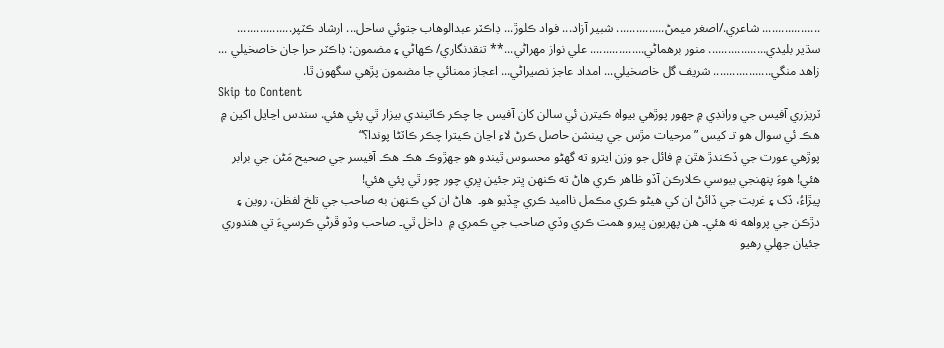.................. شاعري./اصغر ميمڻ............... شبير آزاد... فواد ڪلوڙ... ڊاڪٽر عبدالوھاب جتوئي ساحل... ارشاد ڪٽپر................. سڌير بليدي.................. منور برھماڻي................. علي نواز مھراڻي...** تنقدنگاري/ ڪھاڻي ۽ مضمون: ڊاڪٽر حرا جان خاصخيلي ... زاھد منگي.................. شريف گل خاصخيلي... امداد عاجز نصيراڻي... اعجاز ممنائي جا مضمون پڙھي سگھون ٿا.
Skip to Content
ٽريزري آفيس جي ورانڊي ۾ جهور پوڙهي بيواه ڪيترن ئي سالن کان آفيس جا چڪر ڪاٽيندي بيزار ٿي پئي هئي. سندس اڃايل اکين ۾ هڪ ئي سوال هو تـ کيس ”مرحيات مڙس جي پينشن حاصل ڪرڻ لاءِ اڃان ڪيترا چڪر ڪاٽڻا پوندا؟“
پوڙهي عورت جي ڏڪندڙ هٿن ۾ فائل جو وزن ايترو ته گهڻو محسوس ٿيندو هو جهڙوڪ هڪ هڪ آفيسر جي صحيح مَڻن جي برابر هئي! هوءَ پنهنجي بيوسي ڪلارڪن آڏو ظاهر ڪري هاڻ ته ڪنهن ڀتر جئين ڀري چور چور ٿي پئي هئي!
پيڙاءُ، ڏک ۽ غربت جي ڏائڻ ان کي هيڻو ڪري مڪمل نااميد ڪري ڇڏيو هو۔  هاڻ ان کي ڪنهن به صاحب جي تلخ لفظن، روين ۽ دڙڪن جي پرواهه نه هئي۔ هن پهريون ڀيرو همت ڪري وڏي صاحب جي ڪمري ۾  داخل ٿي۔ صاحب وڏو ڦرڻي ڪرسيءَ تي هندوري جئيان جهلي رهيو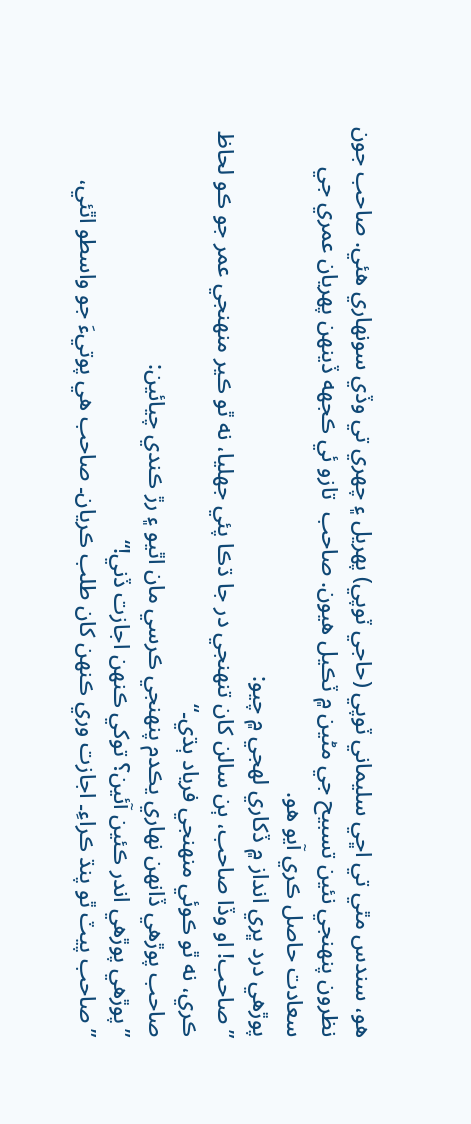هو، سندس مٿي تي اڇي سليماني ٽوپي (حاجي ٽوپي) پهريل ۽ چهري تي وڏي سونهاري هئي. صاحب جون نظرون پنهنجي نئين تسبيح جي مڻين ۾ ٽڪيل هيون. صاحب  تازو ئي ڪجهه ڏينهن پهريان عمري جي سعادت حاصل ڪري آيو هو.
پوڙهي درد ڀري انداز ۾ ڏکاري لهجي ۾ چيو:
” صاحب! او وڏا صاحب، ٻن سالن کان تنهنجي در جا ڌڪا پئي جهليا، نه ٿو ڪير منهنجي عمر جو ڪو لحاظ ڪري، نه ٿو ڪوئي منهنجي فرياد ٻڌي۔“
صاحب پوڙهي ڏانهن نهاري يڪدم پنهنجي ڪرسي مان اٿيو ۽ رڙ ڪندي چيائين:
”پوڙهي پوڙهي اندر ڪئين آئين؟ توکي ڪنهن اجازت ڏني!“
” صاحب پيٽ ٿو پنڌ ڪراءِ۔ اجازت وري ڪنهن کان طلب ڪريان۔ صاحب هي پوتيءَ جو واسطو اٿئي،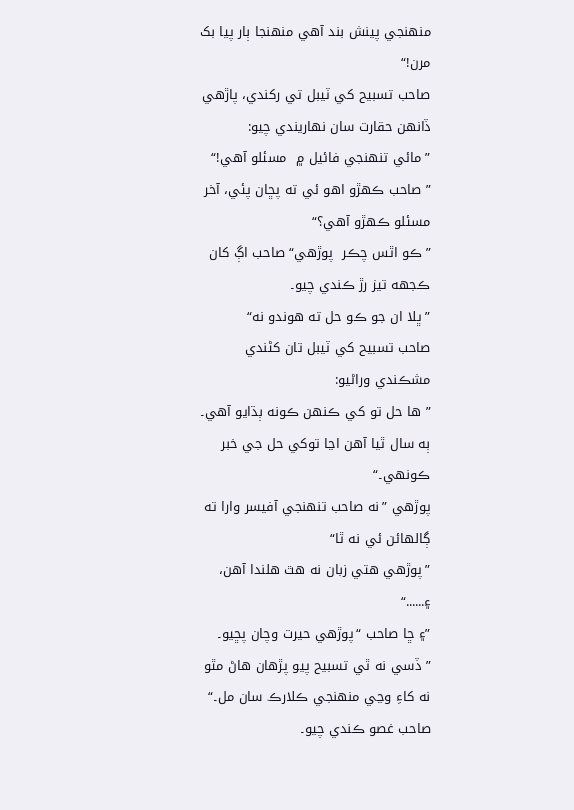منهنجي پينش بند آهي منهنجا ٻار پيا بک مرن!“
صاحب تسبيح کي ٽيبل تي رکندي، پاڙهي ڏانهن حقارت سان نهاريندي چيو:
”مائي تنهنجي فائيل ۾  مسئلو آهي!“
” صاحب ڪهڙو اهو ئي ته پڇان پئي، آخر مسئلو ڪهڙو آهي؟“
”ڪو اٿس چڪر  پوڙهي“ صاحب اڳ کان ڪجهه تيز رڙ ڪندي چيو۔
”ڀلا ان جو ڪو حل ته هوندو نه“
صاحب تسبيح کي ٽيبل تان کڻندي مشڪندي وراڻيو:
” ها حل تو کي ڪنهن ڪونه ٻڌايو آهي۔ ٻه سال ٿيا آهن اڃا توکي حل جي خبر ڪونهي۔“
پوڙهي ”نه صاحب تنهنجي آفيسر وارا ته ڳالهائن ئي نه ٿا“
”پوڙهي هتي زبان نه هٿ هلندا آهن، ۽......“
”۽ ڇا صاحب “پوڙهي حيرت وچان پڇيو۔
” ڏسي نه ٿي تسبيح پيو پڙهان هاڻ مٿو نه کاءِ وڃي منهنجي ڪلارڪ سان مل۔“ صاحب غصو ڪندي چيو۔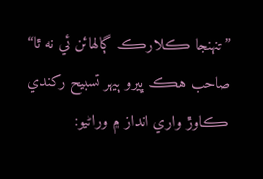”تنهنجا ڪلارڪ ڳالهائن ئي نه ٿا“
صاحب هڪ ڀيرو ٻيهر تسبيح رکندي ڪاوڙ واري انداز ۾ وراڻيو: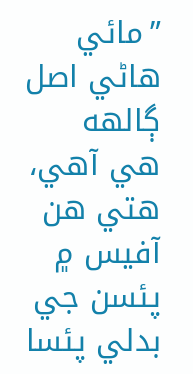”مائي هاڻي اصل ڳالهه هي آهي، هتي هن آفيس ۾ پئسن جي بدلي پئسا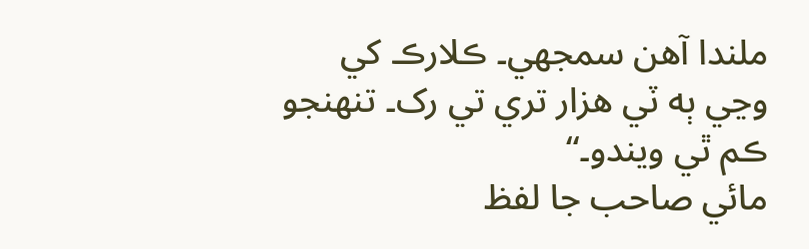ملندا آهن سمجهي۔ ڪلارڪ کي وڃي ٻه ٽي هزار تري تي رک۔ تنهنجو ڪم ٿي ويندو۔“
مائي صاحب جا لفظ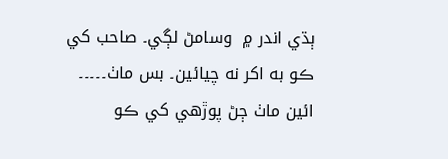ٻڌي اندر ۾  وسامڻ لڳي۔ صاحب کي ڪو به اکر نه چيائين۔ بس ماٺ۔۔۔۔۔ ائين ماٺ ڄڻ پوڙهي کي ڪو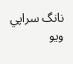نانگ سراپي ويو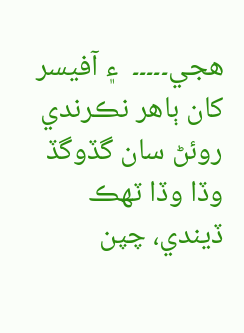هجي۔۔۔۔۔  ۽ آفيسر کان ٻاهر نڪرندي روئڻ سان گڏوگڏ وڏا وڏا ٽهڪ ڏيندي، چپن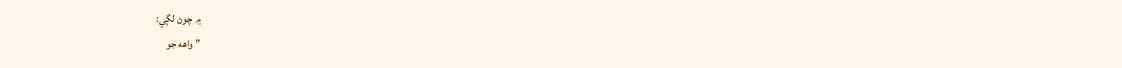۾ چوڻ لڳي:
” واهه جو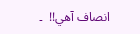انصاف آهي!!  ۔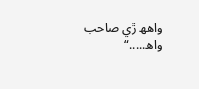واھھ ڙي صاحب واھ.....“